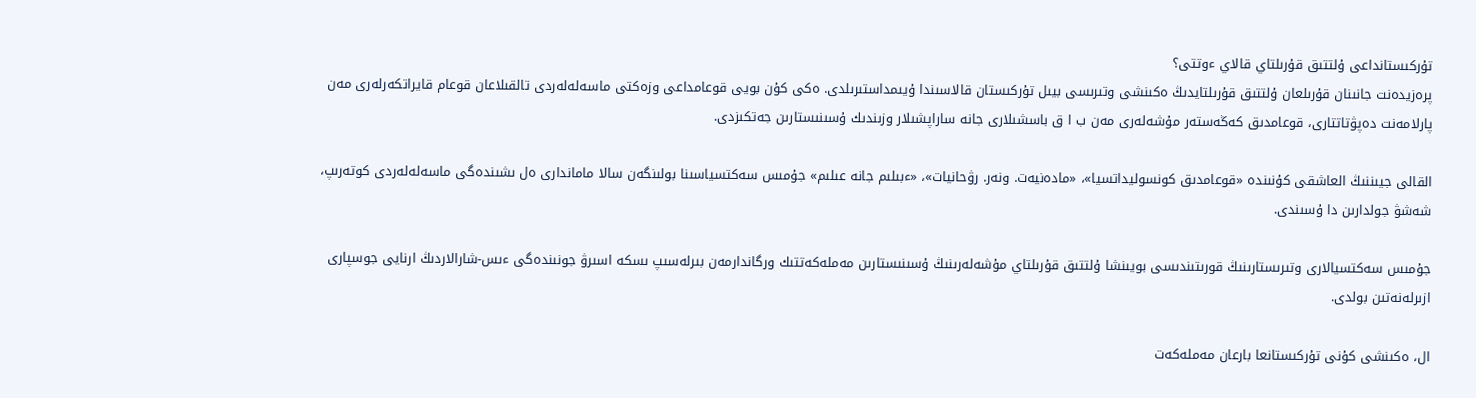تۇركىستانداعى ۇلتتىق قۇرىلتاي قالاي ءوتتى؟
پرەزيدەنت جانىنان قۇرىلعان ۇلتتىق قۇرىلتايدىڭ ەكىنشى وتىرىسى بيىل تۇركىستان قالاسىندا ۇيىمداستىرىلدى. ەكى كۇن بويى قوعامداعى وزەكتى ماسەلەلەردى تالقىلاعان قوعام قايراتكەرلەرى مەن پارلامەنت دەپۋتاتتارى، قوعامدىق كەڭەستەر مۇشەلەرى مەن ب ا ق باسشىلارى جانە ساراپشىلار وزىندىك ۇسىنىستارىن جەتكىزدى.

القالى جيىننىڭ العاشقى كۇنىندە «قوعامدىق كونسوليداتسيا»، «مادەنيەت. ونەر. رۋحانيات»، «ءبىلىم جانە عىلىم» جۇمىس سەكتسياسىنا بولىنگەن سالا ماماندارى ەل ىشىندەگى ماسەلەلەردى كوتەرىپ، شەشۋ جولدارىن دا ۇسىندى.

جۇمىس سەكتسيالارى وتىرىستارىنىڭ قورىتىندىسى بويىنشا ۇلتتىق قۇرىلتاي مۇشەلەرىنىڭ ۇسىنىستارىن مەملەكەتتىك ورگاندارمەن بىرلەسىپ ىسكە اسىرۋ جونىندەگى ءىس-شارالاردىڭ ارنايى جوسپارى ازىرلەنەتىن بولدى.

ال، ەكىنشى كۇنى تۇركىستانعا بارعان مەملەكەت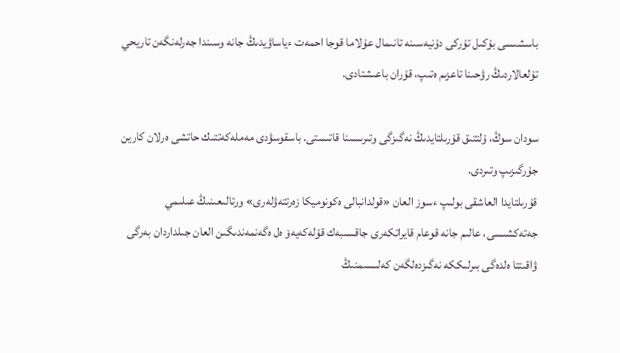باسشىسى بۇكىل تۇركى دۇنيەسىنە تانىمال عۇلاما قوجا احمەت ءياساۋيدىڭ جانە وسىندا جەرلەنگەن تاريحي تۇلعالاردىڭ رۋحىنا تاعزىم ەتىپ، قۇران باعىشتادى.

سودان سوڭ، ۇلتتىق قۇرىلتايدىڭ نەگىزگى وتىرىسىنا قاتىستى. باسقوسۋدى مەملەكەتتىك حاتشى ەرلان كارين جۇرگىزىپ وتىردى.
قۇرىلتايدا العاشقى بولىپ ءسوز العان «قولدانبالى ەكونوميكا زەرتتەۋلەرى» ورتالىعىنىڭ عىلىمي جەتەكشىسى، عالىم جانە قوعام قايراتكەرى جاقسىبەك قۇلەكەيەۆ ەل ەگەنمەندىگىن العان جىلداردان بەرگى ۋاقىتتا ەلدەگى بىرلىككە نەگىزدەلگەن كەلىسىمنىڭ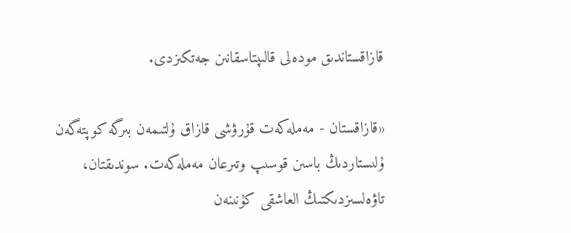قازاقستاندىق مودەلى قالىپتاسقانىن جەتكىزدى.

«قازاقستان - مەملەكەت قۇرۋشى قازاق ۇلتىمەن بىرگە كوپتەگەن ۇلىستاردىڭ باسىن قوسىپ وتىرعان مەملەكەت. سوندىقتان، تاۋەلسىزدىكتىڭ العاشقى كۇنىنەن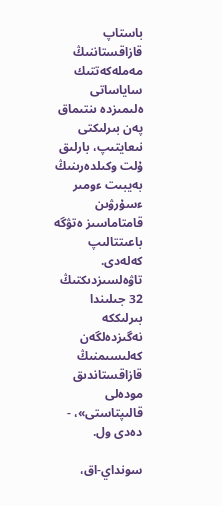باستاپ قازاقستاننىڭ مەملەكەتتىك ساياساتى ەلىمىزدە ىنتىماق پەن بىرلىكتى نىعايتىپ، بارلىق ۇلت وكىلدەرىنىڭ بەيبىت ءومىر ءسۇرۋىن قامتاماسىز ەتۋگە باعىتتالىپ كەلەدى. تاۋەلسىزدىكتىڭ 32 جىلىندا بىرلىككە نەگىزدەلگەن كەلىسىمنىڭ قازاقستاندىق مودەلى قالىپتاستى»، - دەدى ول.

سونداي-اق،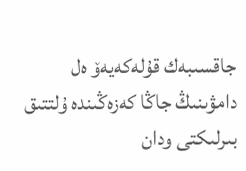جاقسىبەك قۇلەكەيەۆ ەل دامۋىنىڭ جاڭا كەزەڭىندە ۇلتتىق بىرلىكتى ودان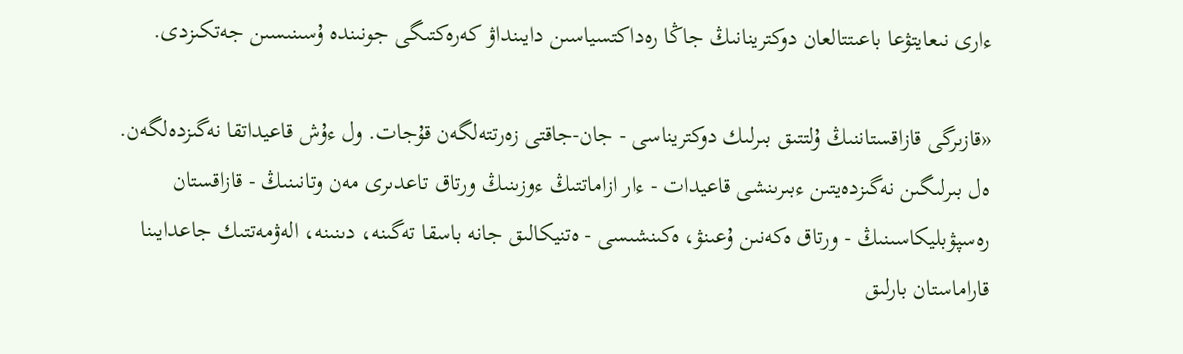ءارى نىعايتۋعا باعىتتالعان دوكترينانىڭ جاڭا رەداكتسياسىن دايىنداۋ كەرەكتىگى جونىندە ۇسىنىسىن جەتكىزدى.

«قازىرگى قازاقستاننىڭ ۇلتتىق بىرلىك دوكتريناسى - جان-جاقتى زەرتتەلگەن قۇجات. ول ءۇش قاعيداتقا نەگىزدەلگەن. ەل بىرلىگىن نەگىزدەيتىن ءبىرىنشى قاعيدات - ءار ازاماتتىڭ ءوزىنىڭ ورتاق تاعدىرى مەن وتانىنىڭ - قازاقستان رەسپۋبليكاسىنىڭ - ورتاق ەكەنىن ۇعىنۋ، ەكىنشىسى - ەتنيكالىق جانە باسقا تەگىنە، دىنىنە، الەۋمەتتىك جاعدايىنا قاراماستان بارلىق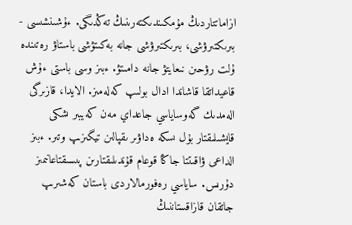ازاماتتاردىڭ مۇمكىندىكتەرىنىڭ تەڭدىگى. ءۇشىنشىسى - بىرىكتىرۋشى، بىرىكتىرۋشى جانە بەكىتۋشى باستاۋ رەتىندە ۇلت رۋحىن نىعايتۋ جانە دامىتۋ. ءبىز وسى باستى ءۇش قاعيداتقا قاشاندا ادال بولىپ كەلەمىز. الايدا، قازىرگى الەمدىك گەوساياسي جاعداي مەن كەيبىر ىشكى قايشىلىقتار بۇل ىسكە ەداۋىر ىقپالىن تيگىزىپ وتىر. ءبىز الداعى ۋاقىتتا جاڭا قوعام قۇندىلىقتارىن پىسىقتاعانىمىز دۇرىس. ساياسي رەفورمالاردى باستان كەشىرىپ جاتقان قازاقستاننىڭ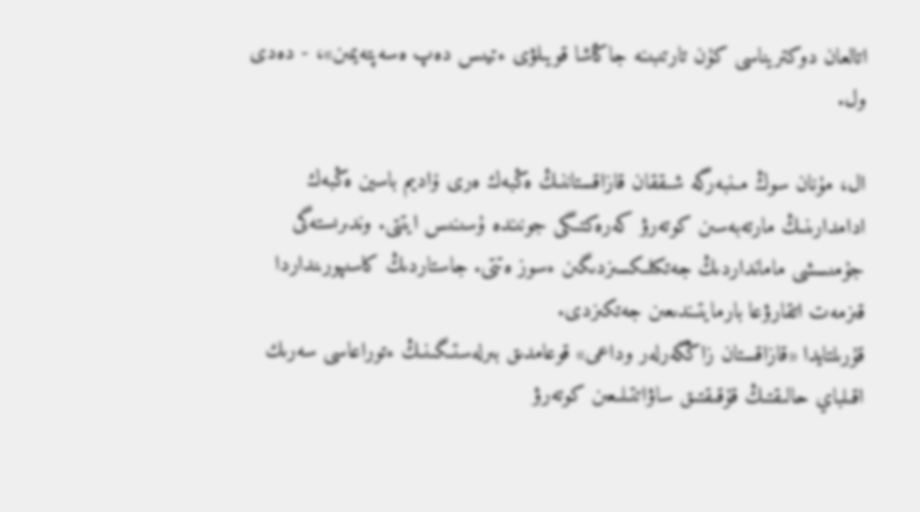اتالعان دوكتريناسى كۇن تارتىبىنە جاڭاشا قويىلۋى ءتيىس دەپ ەسەپتەيمىن»، - دەدى ول.

ال، مۇنان سوڭ مىنبەرگە شىققان قازاقستاننىڭ ەڭبەك ەرى ۆاديم باسين ەڭبەك ادامدارىنىڭ مارتەبەسىن كوتەرۋ كەرەكتىگى جونىندە ۇسىنىس ايتتى. وندىرىستەگى جۇمىسشى مامانداردىڭ جەتكىلىكسىزدىگىن ءسوز ەتتى. جاستاردىڭ كاسىپورىنداردا قىزمەت اتقارۋعا بارمايتىندىعىن جەتكىزدى.
قۇرىلتايدا «قازاقستان زاڭگەرلەر وداعى» قوعامدىق بىرلەستىگىنىڭ ءتوراعاسى سەرىك اقىلباي حالىقتىڭ قۇقىقتىق ساۋاتتىلىعىن كوتەرۋ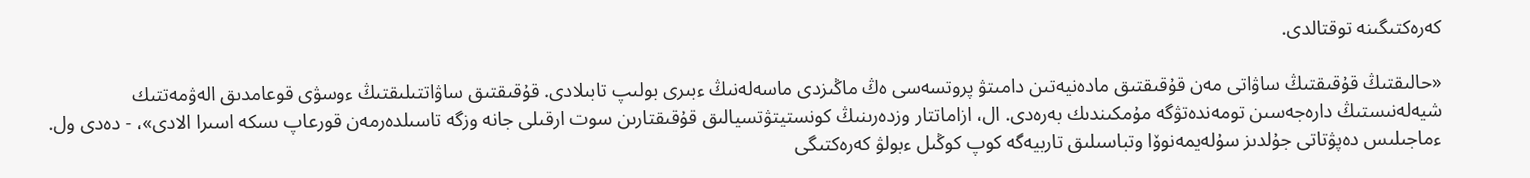كەرەكتىگىنە توقتالدى.

«حالىقتىڭ قۇقىقتىڭ ساۋاتى مەن قۇقىقتىق مادەنيەتىن دامىتۋ پروتسەسى ەڭ ماڭىزدى ماسەلەنىڭ ءبىرى بولىپ تابىلادى. قۇقىقتىق ساۋاتتىلىقتىڭ ءوسۋى قوعامدىق الەۋمەتتىك شيەلەنىستىڭ دارەجەسىن تومەندەتۋگە مۇمكىندىك بەرەدى. ال، ازاماتتار وزدەرىنىڭ كونستيتۋتسيالىق قۇقىقتارىن سوت ارقىلى جانە وزگە تاسىلدەرمەن قورعاپ ىسكە اسىرا الادى»، - دەدى ول.
ءماجىلىس دەپۋتاتى جۇلدىز سۇلەيمەنوۆا وتباسىلىق تاربيەگە كوپ كوڭىل ءبولۋ كەرەكتىگى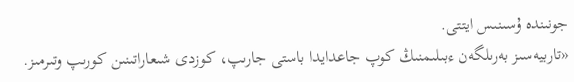جونىندە ۇسىنىس ايتتى.
«تاربيەسىز بەرىلگەن ءبىلىمنىڭ كوپ جاعدايدا باستى جارىپ، كوزدى شىعاراتىنىن كورىپ وتىرمىز.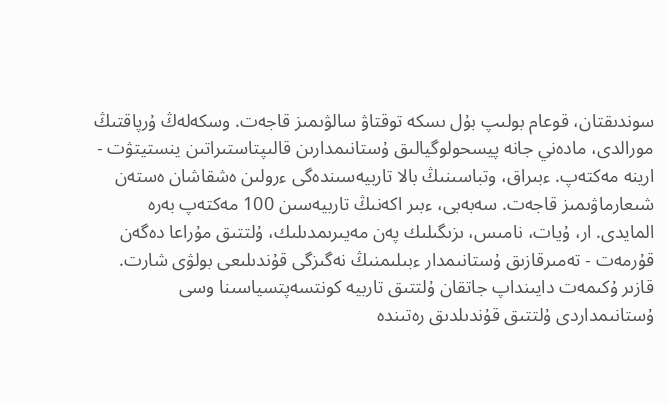سوندىقتان، قوعام بولىپ بۇل ىسكە توقتاۋ سالۋىمىز قاجەت. وسكەلەڭ ۇرپاقتىڭ مورالدى، مادەني جانە پيسحولوگيالىق ۇستانىمدارىن قالىپتاستىراتىن ينستيتۋت - ارينە مەكتەپ. ءبىراق، وتباسىنىڭ بالا تاربيەسىندەگى ءرولىن ەشقاشان ەستەن شىعارماۋىمىز قاجەت. سەبەبى، ءبىر اكەنىڭ تاربيەسىن 100 مەكتەپ بەرە المايدى. ار، ۇيات، نامىس، ىزىگىلىك پەن مەيىرىمدىلىك، ۇلتتىق مۇراعا دەگەن قۇرمەت - تەمىرقازىق ۇستانىمدار ءبىلىمنىڭ نەگىزگى قۇندىلىعى بولۋى شارت. قازىر ۇكىمەت دايىنداپ جاتقان ۇلتتىق تاربيە كونتسەپتسياسىنا وسى ۇستانىمداردى ۇلتتىق قۇندىلدىق رەتىندە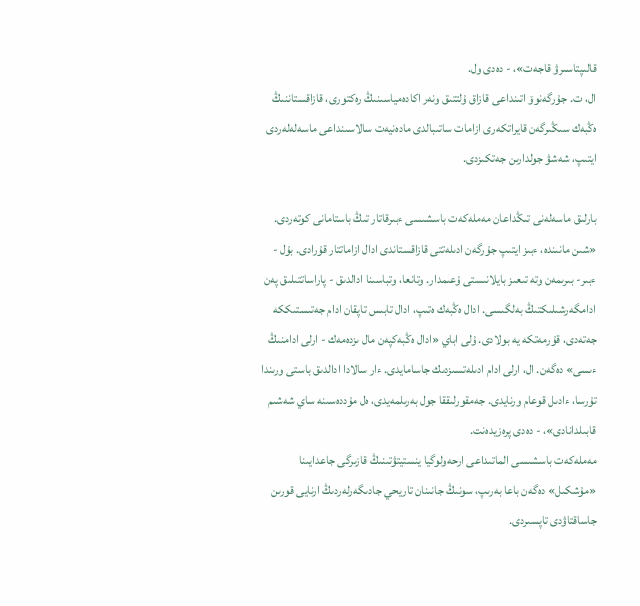قالىپتاسىرۋ قاجەت»، - دەدى ول.
ال، ت. جۇرگەنوۆ اتىنداعى قازاق ۇلتتىق ونەر اكادەمياسىنىڭ رەكتورى، قازاقستاننىڭ ەڭبەك سىڭىرگەن قايراتكەرى ازامات ساتىبالدى مادەنيەت سالاسىنداعى ماسەلەلەردى ايتىپ، شەشۋ جولدارىن جەتكىزدى.

بارلىق ماسەلەنى تىڭداعان مەملەكەت باسشىسى ءبىرقاتار تىڭ باستامانى كوتەردى.
«شىن مانىندە، ءبىز ايتىپ جۇرگەن ادىلەتتى قازاقستاندى ادال ازاماتتار قۇرادى. بۇل - ءبىر- بىرىمەن وتە تىعىز بايلانىستى ۇعىمدار. وتانعا، وتباسىنا ادالدىق - پاراساتتىلىق پەن ادامگەرشىلىكتىڭ بەلگىسى. ادال ەڭبەك ەتىپ، ادال تابىس تاپقان ادام جەتىستىككە جەتەدى، قۇرمەتكە يە بولادى. ۇلى اباي «ادال ەڭبەكپەن مال ىزدەمەك - ارلى ادامنىڭ ءىسى» دەگەن. ال، ارلى ادام ادىلەتسىزدىك جاسامايدى. ءار سالادا ادالدىق باستى ورىندا تۇرسا، ءادىل قوعام ورنايدى. جەمقورلىققا جول بەرىلمەيدى، ەل مۇددەسىنە ساي شەشىم قابىلدانادى»، - دەدى پرەزيدەنت.
مەملەكەت باسشىسى الماتىداعى ارحەولوگيا ينستيتۋتىنىڭ قازىرگى جاعدايىنا «مۇشكىل» دەگەن باعا بەرىپ، سونىڭ جانىنان تاريحي جادىگەرلەردىڭ ارنايى قورىن جاساقتاۋدى تاپسىردى.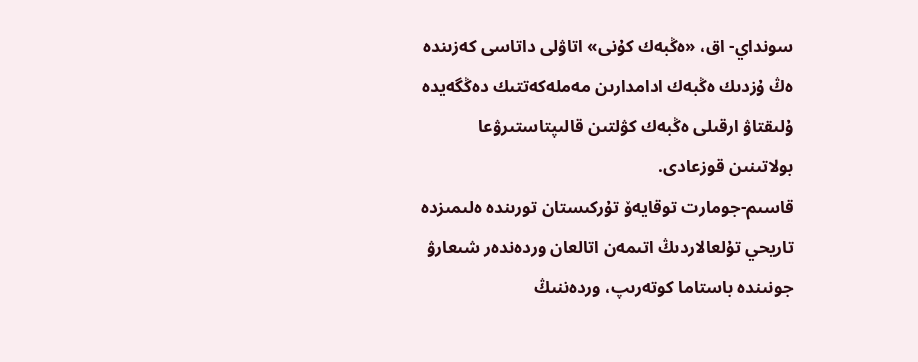سونداي- اق، «ەڭبەك كۇنى» اتاۋلى داتاسى كەزىندە ەڭ ۇزدىك ەڭبەك ادامدارىن مەملەكەتتىك دەڭگەيدە ۇلىقتاۋ ارقىلى ەڭبەك كۋلتىن قالىپتاستىرۋعا بولاتىنىن قوزعادى.
قاسىم-جومارت توقايەۆ تۇركىستان تورىندە ەلىمىزدە تاريحي تۇلعالاردىڭ اتىمەن اتالعان وردەندەر شىعارۋ جونىندە باستاما كوتەرىپ، وردەننىڭ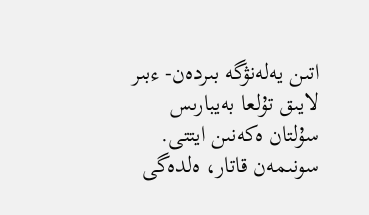اتىن يەلەنۋگە بىردەن- ءبىر لايىق تۇلعا بەيبارىس سۇلتان ەكەنىن ايتتى. سونىمەن قاتار، ەلدەگى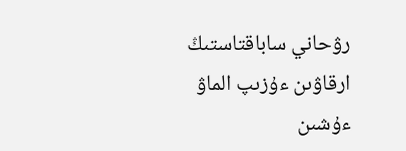رۋحاني ساباقتاستىڭ ارقاۋىن ءۇزىپ الماۋ ءۇشىن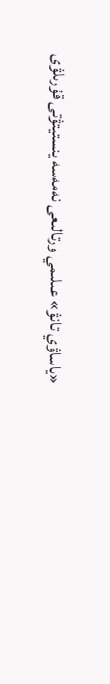«ياساۋي تانۋ» عىلىمي ورتالىعى نەمەسە ينستيتۋتى قۇرىلۋى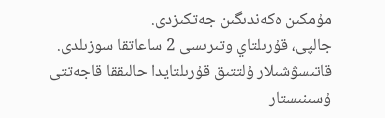مۇمكىن ەكەندىگىن جەتكىزدى.
جالپى، قۇرىلتاي وتىرىسى 2 ساعاتقا سوزىلدى. قاتىسۋشىلار ۇلتتىق قۇرىلتايدا حالىققا قاجەتتى ۇسىنىستار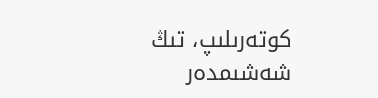كوتەرىلىپ، تىڭ شەشىمدەر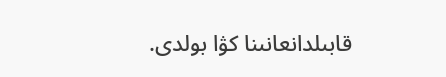قابىلدانعانىنا كۋا بولدى.